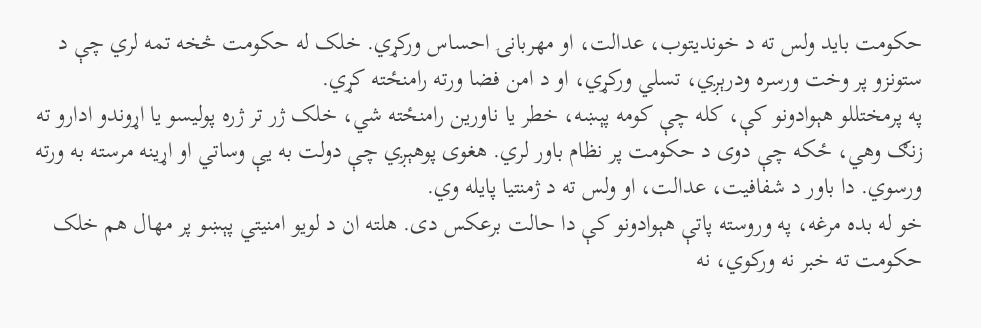حکومت باید ولس ته د خوندیتوب، عدالت، او مهربانۍ احساس ورکړي. خلک له حکومت څخه تمه لري چې د ستونزو پر وخت ورسره ودرېږي، تسلي ورکړي، او د امن فضا ورته رامنځته کړي.
په پرمختللو هېوادونو کې، کله چې کومه پېښه، خطر یا ناورین رامنځته شي، خلک ژر تر ژره پولیسو یا اړوندو ادارو ته زنګ وهي، ځکه چې دوی د حکومت پر نظام باور لري. هغوی پوهېږي چې دولت به یې وساتي او اړینه مرسته به ورته ورسوي. دا باور د شفافیت، عدالت، او ولس ته د ژمنتیا پایله وي.
خو له بده مرغه، په وروسته پاتې هېوادونو کې دا حالت برعکس دی. هلته ان د لویو امنیتي پېښو پر مهال هم خلک حکومت ته خبر نه ورکوي، نه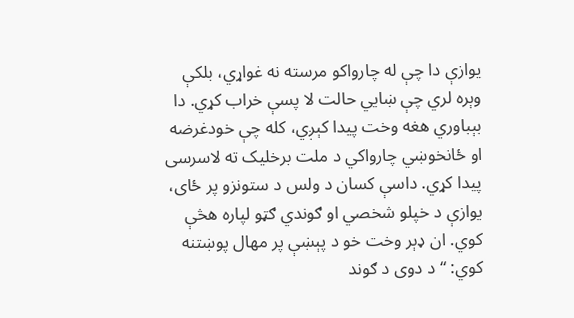یوازې دا چې له چارواکو مرسته نه غواړي، بلکې وېره لري چې ښايي حالت لا پسې خراب کړي. دا بېباوري هغه وخت پیدا کېږي، کله چې خودغرضه او ځانخوښي چارواکي د ملت برخلیک ته لاسرسی پیدا کړي. داسې کسان د ولس د ستونزو پر ځای، یوازې د خپلو شخصي او ګوندي ګټو لپاره هڅې کوي. ان ډېر وخت خو د پېښې پر مهال پوښتنه کوي: “د دوی د ګوند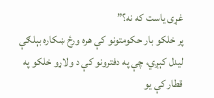غړی یاست که نه؟”
پر خلکو بار حکومتونو کې هره ورځ ښکاره بېلګې لیدل کېږي، چې په دفترونو کې د ولاړو خلکو په قطار کې یو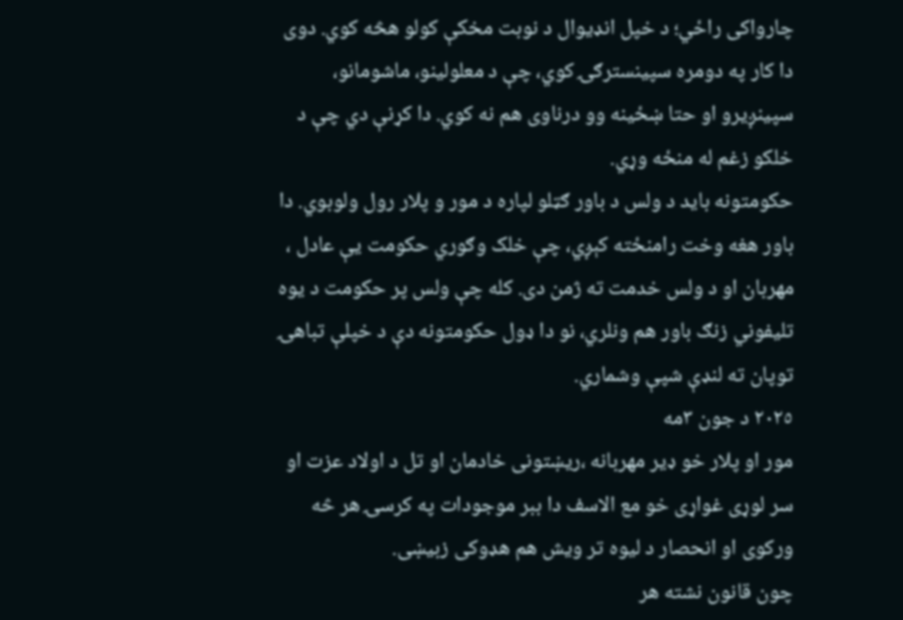چارواکی راځي؛ د خپل انډیوال د نوبت مخکې کولو هڅه کوي. دوی دا کار په دومره سپینسترګۍ کوي، چې د معلولینو، ماشومانو، سپینږیرو او حتا ښځینه وو درناوی هم نه کوي. دا کړنې دي چې د خلکو زغم له منځه وړي.
حکومتونه باید د ولس د باور ګټلو لپاره د مور و پلار رول ولوبوي. دا باور هغه وخت رامنځته کېږي، چې خلک وګوري حکومت یې عادل ، مهربان او د ولس خدمت ته ژمن دی. کله چې ولس پر حکومت د یوه تلیفوني زنګ باور هم ونلري، نو دا ډول حکومتونه دې د خپلې تباهۍ توپان ته لنډې شپې وشماري.
٢٠٢٥ د جون ٣مه
مور او پلار خو ډیر مهربانه ،ریښتونی خادمان او تل د اولاد عزت او سر لوړی غواړی خو مع الاسف دا ببر موجودات په کرسۍ هر څه ورکوی او انحصار د لیوه تر ویش هم هډوکی زبیښی.
چون قانون نشته هر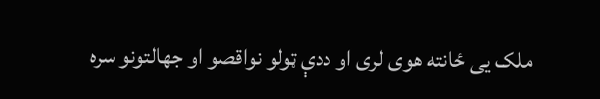ملک یی ځانته هوی لری او ددې ټولو نواقصو او جهالتونو سره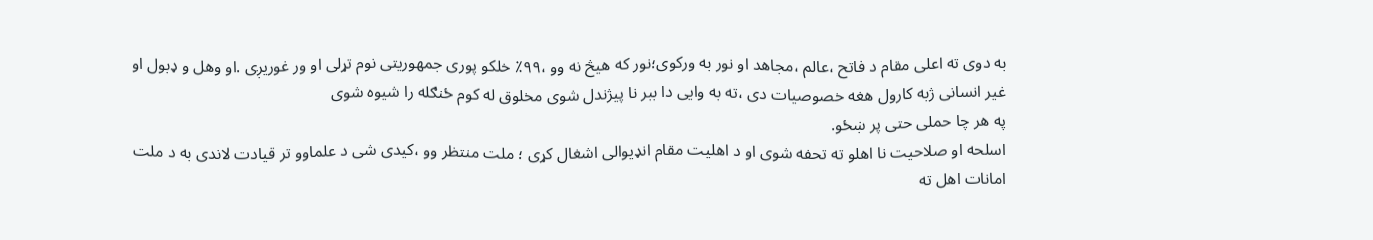به دوی ته اعلی مقام د فاتح ،عالم ،مجاهد او نور به ورکوی؛نور که هیڅ نه وو ،۹۹٪ خلکو پوری جمهوریتی نوم تړلی او ور غوریږی .او وهل و ډبول او غیر انسانی ژبه کارول هغه خصوصیات دی ،ته به وایی دا ببر نا پیژندل شوی مخلوق له کوم ځنګله را شیوه شوی
په هر چا حملی حتی پر ښځو.
اسلحه او صلاحیت نا اهلو ته تحفه شوی او د اهلیت مقام انډیوالی اشغال کړی ؛ ملت منتظر وو ،کیدی شی د علماوو تر قیادت لاندی به د ملت امانات اهل ته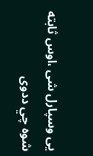یی وسپارل شی ،اوس ثابته شوه چي ددوی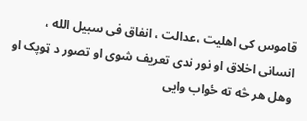قاموس کی اهلیت ،عدالت ، انفاق فی سبیل الله ، انسانی اخلاق او نور ندی تعریف شوی او تصور د ټوپک او وهل هر څه ته ځواب وایی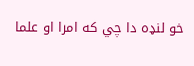خو لنډه دا چي که امرا او علما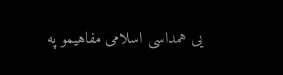یی همداسی اسلامی مفاهیمو په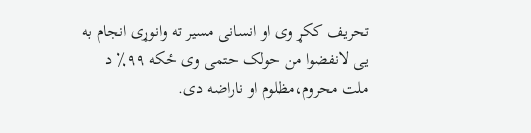تحریف ککړ وی او انسانی مسیر ته وانوړی انجام به یی لانفضوا من حولک حتمی وی ځکه ۹۹٪ د ملت محروم،مظلوم او ناراضه دی.